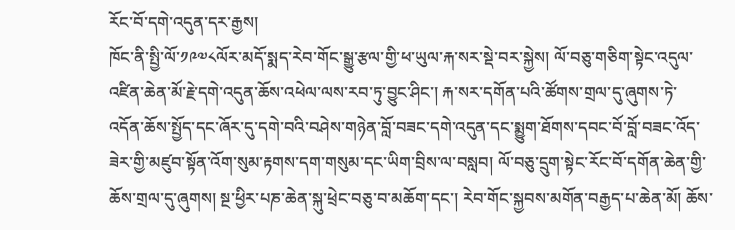རོང་བོ་དགེ་འདུན་དར་རྒྱས།
ཁོང་ནི་སྤྱི་ལོ་༡༩༧༨ལོར་མདོ་སྨད་རེབ་གོང་སྒྱུ་རྩལ་གྱི་ཕ་ཡུལ་རྐ་སར་སྡེ་བར་སྐྱེས། ལོ་བཅུ་གཅིག་སྟེང་འདུལ་འཛིན་ཆེན་མོ་རྗེ་དགེ་འདུན་ཆོས་འཕེལ་ལས་རབ་ཏུ་བྱུང་ཤིང་། རྐ་སར་དགོན་པའི་ཚོགས་གྲལ་དུ་ཞུགས་ཏེ་འདོན་ཆོས་སྤྱོད་དང་ཞོར་དུ་དགེ་བའི་བཤེས་གཉེན་བློ་བཟང་དགེ་འདུན་དང་སྨྱུག་ཐོགས་དབང་བོ་བློ་བཟང་འོད་ཟེར་གྱི་མཛུབ་སྟོན་འོག་སུམ་རྟགས་དག་གསུམ་དང་ཡིག་བྲིས་ལ་བསླབ། ལོ་བཅུ་དྲུག་སྟེང་རོང་བོ་དགོན་ཆེན་གྱི་ཆོས་གྲལ་དུ་ཞུགས། སྔ་ཕྱིར་པཎ་ཆེན་སྐུ་ཕྲེང་བཅུ་བ་མཆོག་དང་། རེབ་གོང་སྐྱབས་མགོན་བརྒྱད་པ་ཆེན་མོ། ཆོས་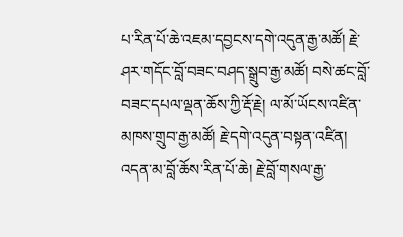པ་རིན་པོ་ཆེ་འཇམ་དབྱངས་དགེ་འདུན་རྒྱ་མཚོ། རྗེ་ཤར་གདོང་བློ་བཟང་བཤད་སྒྲུབ་རྒྱ་མཚོ། བསེ་ཚང་བློ་བཟང་དཔལ་ལྡན་ཆོས་ཀྱི་རྡོ་རྗེ། ལ་མོ་ཡོངས་འཛིན་མཁས་གྲུབ་རྒྱ་མཚོ། རྗེ་དགེ་འདུན་བསྟན་འཛིན། འདན་མ་བློ་ཆོས་རིན་པོ་ཆེ། རྗེ་བློ་གསལ་རྒྱ་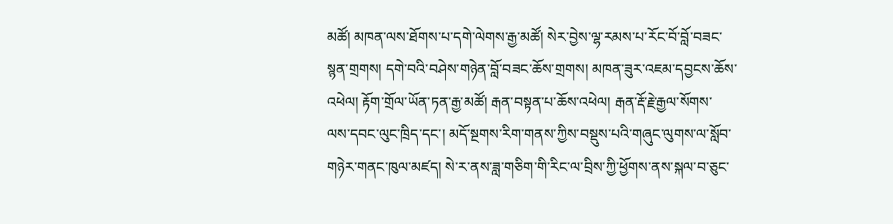མཚོ། མཁན་ལས་ཐོགས་པ་དགེ་ལེགས་རྒྱ་མཚོ། སེར་བྱེས་ལྷ་རམས་པ་རོང་བོ་བློ་བཟང་སྙན་གྲགས། དགེ་བའི་བཤེས་གཉེན་བློ་བཟང་ཆོས་གྲགས། མཁན་ཟུར་འཇམ་དབྱངས་ཆོས་འཕེལ། རྟོག་གྲོལ་ཡོན་ཏན་རྒྱ་མཚོ། རྒན་བསྟན་པ་ཆོས་འཕེལ། རྒན་རྡོ་རྗེ་རྒྱལ་སོགས་ལས་དབང་ལུང་ཁྲིད་དང་། མདོ་སྔགས་རིག་གནས་ཀྱིས་བསྡུས་པའི་གཞུང་ལུགས་ལ་སློབ་གཉེར་གནང་ཁུལ་མཛད། སེ་ར་ནས་ཟླ་གཅིག་གི་རིང་ལ་བྲིས་ཀྱི་ཕྱོགས་ནས་སྐལ་བ་ཅུང་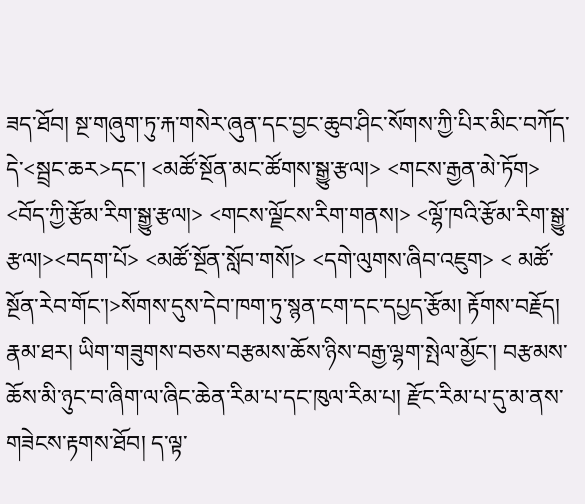ཟད་ཐོབ། སྔ་གཞུག་ཏུ་རྐ་གསེར་ཞུན་དང་བྱང་ཆུབ་ཤིང་སོགས་ཀྱི་པིར་མིང་བཀོད་དེ་<སྦྲང་ཆར>དང་། <མཚོ་སྔོན་མང་ཚོགས་སྒྱུ་རྩལ།> <གངས་རྒྱན་མེ་ཏོག> <བོད་ཀྱི་རྩོམ་རིག་སྒྱུ་རྩལ།> <གངས་ལྗོངས་རིག་གནས།> <ལྷོ་ཁའི་རྩོམ་རིག་སྒྱུ་རྩལ།><བདག་པོ> <མཚོ་སྔོན་སློབ་གསོ།> <དགེ་ལུགས་ཞིབ་འཇུག> < མཚོ་སྔོན་རེབ་གོང་།>སོགས་དུས་དེབ་ཁག་ཏུ་སྙན་ངག་དང་དཔྱད་རྩོམ། རྟོགས་བརྗོད། རྣམ་ཐར། ཡིག་གཟུགས་བཅས་བརྩམས་ཆོས་ཉིས་བརྒྱ་ལྷག་སྤེལ་མྱོང་། བརྩམས་ཆོས་མི་ཉུང་བ་ཞིག་ལ་ཞིང་ཆེན་རིམ་པ་དང་ཁུལ་རིམ་པ། རྫོང་རིམ་པ་དུ་མ་ནས་གཟེངས་རྟགས་ཐོབ། ད་ལྟ་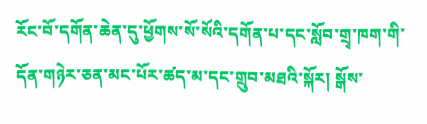རོང་བོ་དགོན་ཆེན་དུ་ཕྱོགས་སོ་སོའི་དགོན་པ་དང་སློབ་གྲྭ་ཁག་གི་དོན་གཉེར་ཅན་མང་པོར་ཚད་མ་དང་གྲུབ་མཐའི་སྐོར། སྒོས་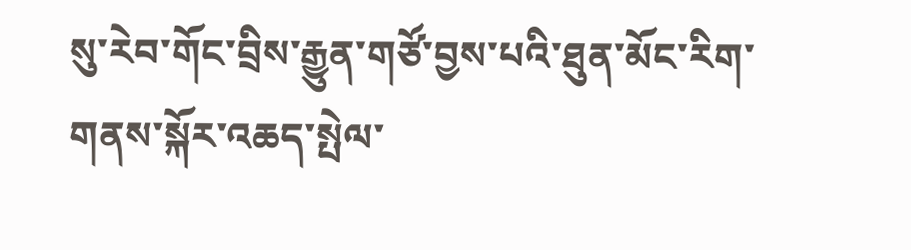སུ་རེབ་གོང་བྲིས་རྒྱུན་གཙོ་བྱས་པའི་ཐུན་མོང་རིག་གནས་སྐོར་འཆད་སྤེལ་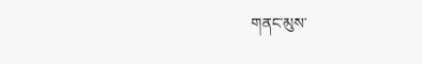གནང་མུས་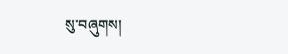སུ་བཞུགས།